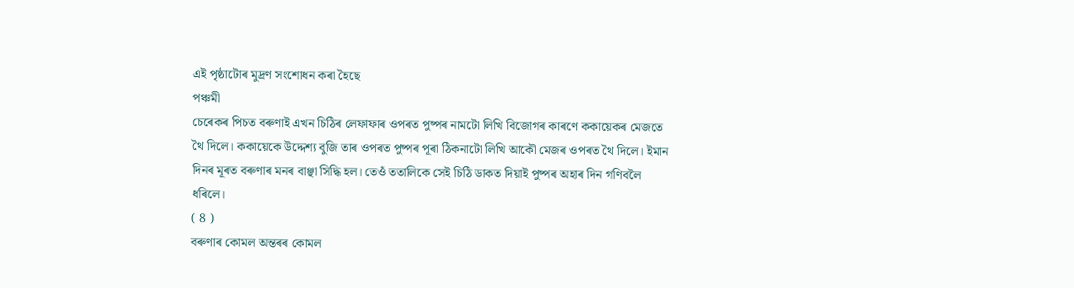এই পৃষ্ঠাটোৰ মুদ্ৰণ সংশোধন কৰা হৈছে
পঞ্চমী
চেৰেকৰ পিচত বৰুণাই এখন চিঠিৰ লেফাফাৰ ওপৰত পুষ্পৰ নামটো লিখি বিজোগৰ কাৰণে ককায়েকৰ মেজতে থৈ দিলে। ককায়েকে উদ্দেশ্য বুজি তাৰ ওপৰত পুষ্পৰ পূৰা ঠিকনাটো লিখি আকৌ মেজৰ ওপৰত থৈ দিলে। ইমান দিনৰ মূৰত বৰুণাৰ মনৰ বাঞ্ছা সিদ্ধি হল। তেওঁ ততালিকে সেই চিঠি ডাকত দিয়াই পুষ্পৰ অহাৰ দিন গণিবলৈ ধৰিলে।
( 8 )
বৰুণাৰ কোমল অন্তৰৰ কোমল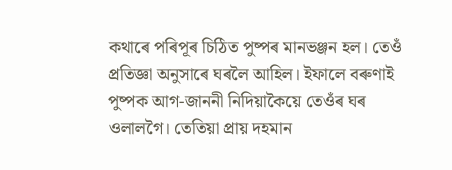কথাৰে পৰিপূৰ চিঠিত পুষ্পৰ মানভঞ্জন হল। তেওঁ প্ৰতিজ্ঞা অনুসাৰে ঘৰলৈ আহিল। ইফালে বৰুণাই পুষ্পক আগ-জাননী নিদিয়াকৈয়ে তেওঁৰ ঘৰ ওলালগৈ। তেতিয়া প্ৰায় দহমান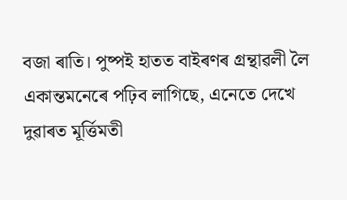বজা ৰাতি। পুষ্পই হাতত বাইৰণৰ গ্ৰন্থাৱলী লৈ একান্তমনেৰে পঢ়িব লাগিছে, এনেতে দেখে দুৱাৰত মূৰ্ত্তিমতী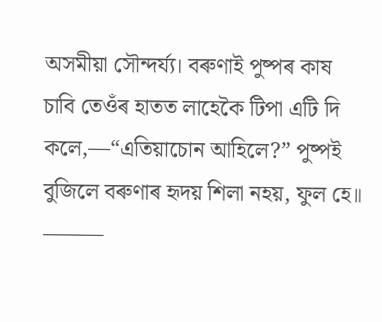অসমীয়া সৌন্দৰ্য্য। বৰুণাই পুষ্পৰ কাষ চাবি তেওঁৰ হাতত লাহেকৈ টিপা এটি দি কলে,—“এতিয়াচোন আহিলে?” পুষ্পই বুজিলে বৰুণাৰ হৃদয় শিলা নহয়, ফুল হে॥
⸻